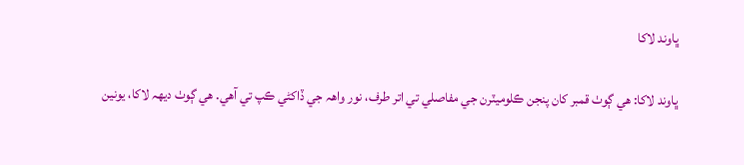ڀاوند لاکا

ڀاوند لاکا: هي ڳوٺ قمبر کان پنجن ڪلوميٽرن جي مفاصلي تي اتر طرف، نور واھہ جي ڏاکڻي ڪپ تي آهي. هي ڳوٺ ديھہ لاکا، يونين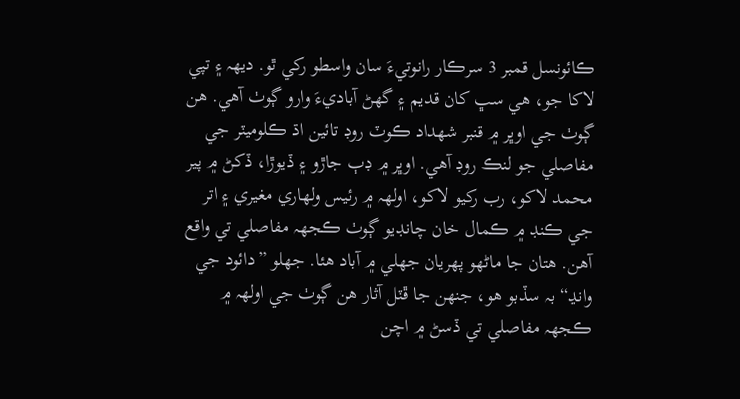ڪائونسل قمبر 3 سرڪار رانوتيءَ سان واسطو رکي ٿو. ديھہ ۽ تپي لاکا جو، هي سڀ کان قديم ۽ گهڻ آباديءَ وارو ڳوٺ آهي. هن ڳوٺ جي اوڀر ۾ قنبر شھداد ڪوٽ روڊ تائين اڌ ڪلوميٽر جي مفاصلي جو لنڪ روڊ آهي. اوڀر ۾ ڊٻ جاڙو ۽ ڏيوڙا، ڏکڻ ۾ پير محمد لاکو، رب رکيو لاکو، اولھہ ۾ رئيس ولهاري مغيري ۽ اتر جي ڪنڊ ۾ ڪمال خان چانڊيو ڳوٺ ڪجهہ مفاصلي تي واقع آهن. هتان جا ماڻهو پهريان جهلي ۾ آباد هئا. جهلو ”دائود جي وانڍ“ بہ سڏبو هو، جنهن جا ڦٽل آثار هن ڳوٺ جي اولھہ ۾ ڪجهہ مفاصلي تي ڏسڻ ۾ اچن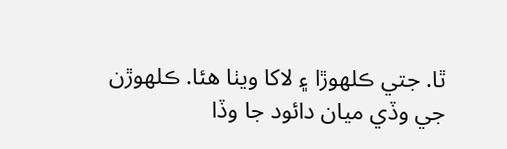ٿا. جتي ڪلهوڙا ۽ لاکا ويٺا هئا. ڪلهوڙن جي وڏي ميان دائود جا وڏا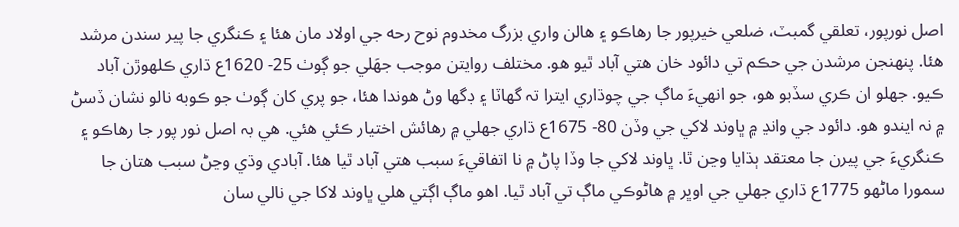اصل نورپور، تعلقي گمبٽ، ضلعي خيرپور جا رهاڪو ۽ هالن واري بزرگ مخدوم نوح رحه جي اولاد مان هئا ۽ ڪنگري جا پير سندن مرشد هئا. پنهنجن مرشدن جي حڪم تي دائود خان هتي آباد ٿيو هو. مختلف روايتن موجب جهَلي جو ڳوٺ 25- 1620ع ڌاري ڪلهوڙن آباد ڪيو. جهلو ان ڪري سڏبو هو، جو انهيءَ ماڳ جي چوڌاري ايترا تہ گهاٽا ۽ ڊگها وڻ هوندا هئا، جو پري کان ڳوٺ جو ڪوبه نالو نشان ڏسڻ ۾ نہ ايندو هو. دائود جي وانڍ ۾ ڀاوند لاکي جي وڏن 80- 1675ع ڌاري جهلي ۾ رهائش اختيار ڪئي هئي. هي بہ اصل نور پور جا رهاڪو ۽ ڪنگريءَ جي پيرن جا معتقد ٻڌايا وڃن ٿا. ڀاوند لاکي جا وڏا پاڻ ۾ نا اتفاقيءَ سبب هتي آباد ٿيا هئا. آبادي وڌي وڃڻ سبب هتان جا سمورا ماڻهو 1775ع ڌاري جهلي جي اوڀر ۾ هاڻوڪي ماڳ تي آباد ٿيا. اهو ماڳ اڳتي هلي ڀاوند لاکا جي نالي سان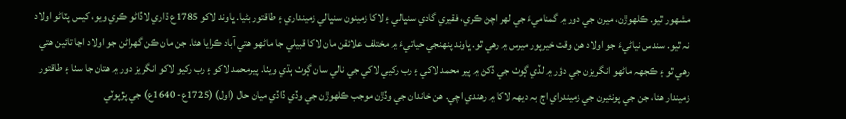مشھور ٿيو. ڪلهوڙن، ميرن جي دور ۾ گمناميءَ جي لھر اچڻ ڪري، فقيري گادي سنڀالي ۽ لاکا زمينون سنڀالي زمينداري ۽ طاقتور بڻيا. ڀاوند لاکو 1785ع ڌاري لاڏاڻو ڪري ويو، کيس پٽاڻو اولاد نہ ٿيو. سندس نياڻيءَ جو اولاد هن وقت خيرپور ميرس ۾ رهي ٿو. ڀاوند پنھنجي حياتيءَ ۾ مختلف علائقن مان لاکا قبيلي جا ماڻهو هتي آباد ڪرايا هئا. جن مان ڪن گهراڻن جو اولاد اڃا تائين هتي رهي ٿو ۽ ڪجهہ ماڻهو انگريزن جي دؤر ۾ لڏي ڳوٺ جي ڏکڻ ۾ پير محمد لاکي ۽ رب رکيي لاکي جي نالي سان ڳوٺ ٻڌي ويٺا. پيرمحمد لاکو ۽ رب رکيو لاکو انگريز دور ۾ هتان جا سٺا ۽ طاقتور زميندار هئا، جن جي پونئيرن جي زميندراي اڄ بہ ديھہ لاکا ۾ رهندي اچي. هن خاندان جي وڏڙن موجب ڪلهوڙن جي وڏي ڏاڏي ميان حال (اول) (1725ع- 1640ع) جي پڙپوٽي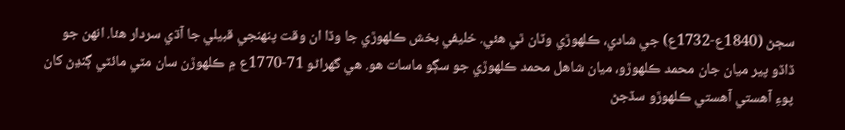سڄڻ (1840ع-1732ع) جي شادي، ڪلهوڙي وٽان ٿي هئي. خليفي بخش ڪلهوڙي جا وڏا ان وقت پنھنجي قبيلي جا آڌي سردار هئا. انهن جو ڏاڏو پير ميان جان محمد ڪلهوڙو، ميان شاهل محمد ڪلهوڙي جو سڳو ماسات هو. هي گهراڻو 71-1770ع ۾ ڪلهوڙن سان مٽي مائٽي ڳنڍڻ کان پوءِ آهستي آهستي ڪلهوڙو سڏجڻ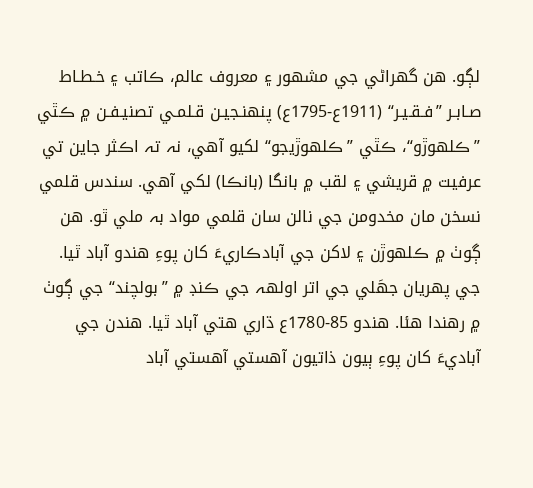لڳو. هن گهراڻي جي مشھور ۽ معروف عالم، ڪاتب ۽ خـطـاط صـابـر ”فـقـيـر“ (1911ع-1795ع) پنهنـجيـن قـلمـي تصنيـفـن ۾ ڪٿي ”ڪلهوڙو“، ڪٿي ”ڪلهوڙيجو“ لکيو آهي، نہ تہ اڪثر جاين تي عرفيت ۾ قريشي ۽ لقب ۾ بانگا (بانڪا) لکي آهي. سندس قلمي نسخن مان مخدومن جي نالن سان قلمي مواد بہ ملي ٿو. هن ڳوٺ ۾ ڪلهوڙن ۽ لاکن جي آبادڪاريءَ کان پوءِ هندو آباد ٿيا. جي پهريان جهَلي جي اتر اولھہ جي ڪنڊ ۾ ”بولچند“ جي ڳوٺ ۾ رهندا هئا. هندو 85-1780ع ڌاري هتي آباد ٿيا. هندن جي آباديءَ کان پوءِ ٻيون ذاتيون آهستي آهستي آباد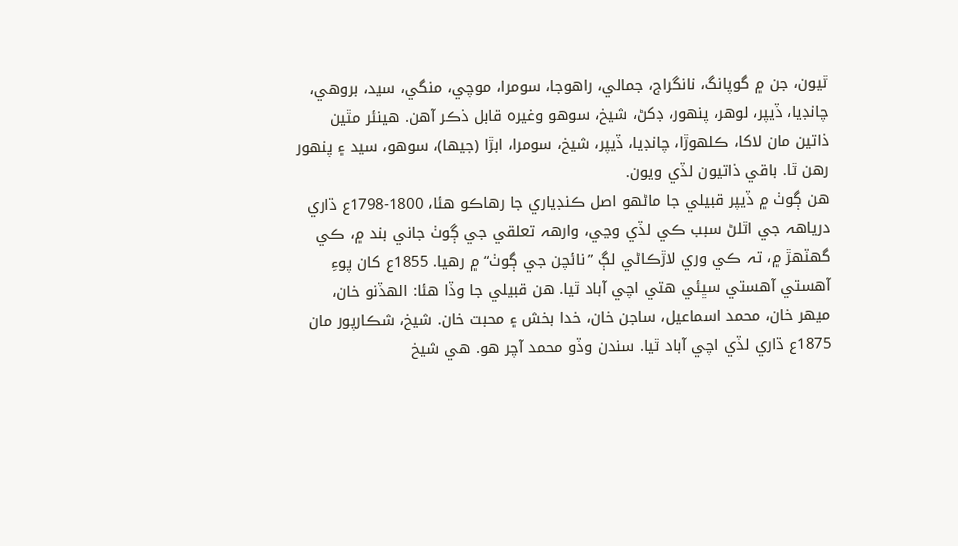ٿيون، جن ۾ گوپانگ، نانگراج، جمالي، راهوجا، سومرا، موچي، منگي، سيد، بروهي، چانڊيا، ڏيپر، لوهر، پنهور، ڊکڻ، شيخ، سوهو وغيرہ قابل ذڪر آهن. هينئر مٿين ذاتين مان لاکا، ڪلهوڙا، چانڊيا، ڏيپر، شيخ، سومرا، ابڙا (جيها)، سوهو، سيد ۽ پنهور رهن ٿا. باقي ذاتيون لڏي ويون.
هن ڳوٺ ۾ ڏيپر قبيلي جا ماڻهو اصل ڪنڊياري جا رهاڪو هئا، 1800-1798ع ڌاري درياھہ جي اٿلڻ سبب ڪي لڏي وڃي، وارھہ تعلقي جي ڳوٺ جاني بند ۾، ڪي گهٽهڙ ۾، تہ ڪي وري لاڙڪاڻي لڳ ”نائچن جي ڳوٺ“ ۾ رهيا. 1855ع کان پوءِ آهستي آهستي سڀئي هتي اچي آباد ٿيا. هن قبيلي جا وڏا هئا: الھڏنو خان، ميهر خان، محمد اسماعيل، ساجن خان، خدا بخش ۽ محبت خان. شيخ، شڪارپور مان 1875ع ڌاري لڏي اچي آباد ٿيا. سندن وڏو محمد آچر هو. هي شيخ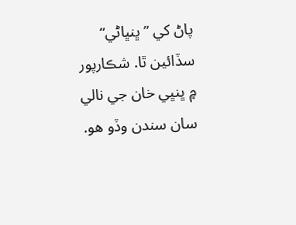پاڻ کي ”ڀنڀاڻي“ سڏائين ٿا. شڪارپور ۾ ڀنڀي خان جي نالي سان سندن وڏو هو.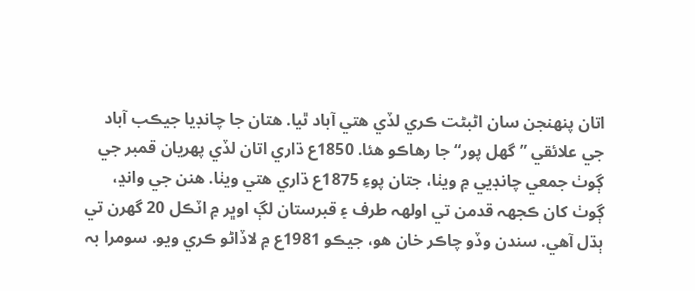اتان پنهنجن سان اڻبڻت ڪري لڏي هتي آباد ٿيا. هتان جا چانڊيا جيڪب آباد جي علائقي ”گهل پور“ جا رهاڪو هئا. 1850ع ڌاري اتان لڏي پهريان قمبر جي ڳوٺ جمعي چانڊيي ۾ ويٺا، جتان پوءِ 1875ع ڌاري هتي ويٺا. هنن جي وانڍ، ڳوٺ کان ڪجهہ قدمن تي اولھہ طرف ۽ قبرستان لڳ اوڀر ۾ اٽڪل 20 گهرن تي ٻڌل آهي. سندن وڏو چاڪر خان هو، جيڪو 1981ع ۾ لاڏاڻو ڪري ويو. سومرا بہ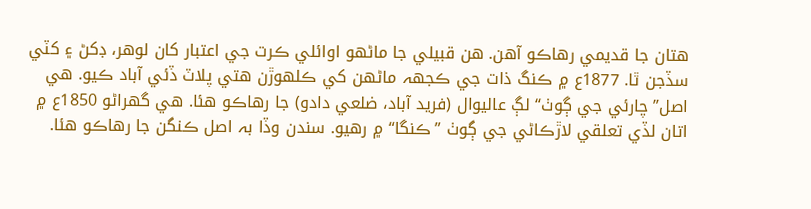هتان جا قديمي رهاڪو آهن. هن قبيلي جا ماڻهو اوائلي ڪرت جي اعتبار کان لوهر، ڊکڻ ۽ کٽي سڏجن ٿا. 1877ع ۾ ڪنگ ذات جي ڪجهہ ماڻهن کي ڪلهوڙن هتي پلاٽ ڏئي آباد ڪيو. هي اصل”چارئي جي ڳوٺ“ لڳ عاليوال (فريد آباد، ضلعي دادو) جا رهاڪو هئا. هي گهراڻو 1850ع ۾ اتان لڏي تعلقي لاڙڪاڻي جي ڳوٺ ”ڪنگا“ ۾ رهيو. سندن وڏا بہ اصل ڪنگن جا رهاڪو هئا.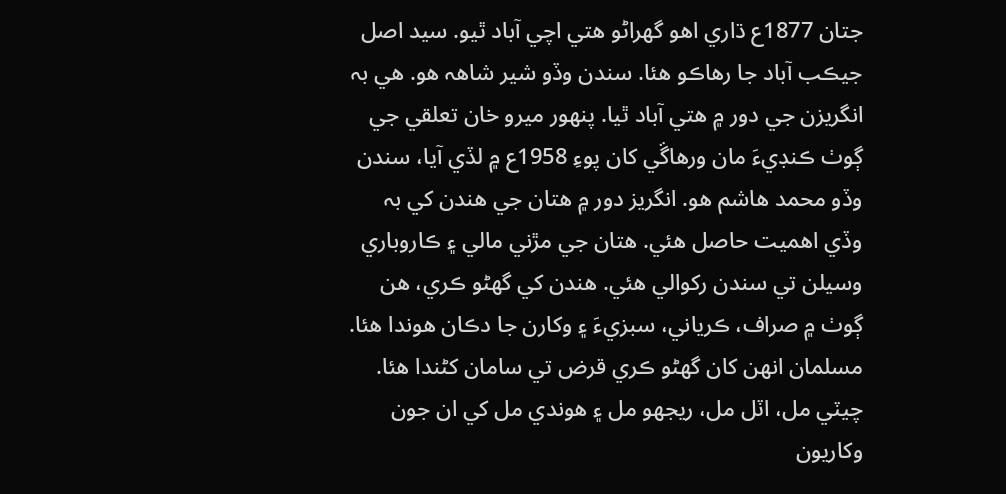جتان 1877ع ڌاري اهو گهراڻو هتي اچي آباد ٿيو. سيد اصل جيڪب آباد جا رهاڪو هئا. سندن وڏو شير شاھہ هو. هي بہ انگريزن جي دور ۾ هتي آباد ٿيا. پنهور ميرو خان تعلقي جي ڳوٺ ڪنڊيءَ مان ورهاڱي کان پوءِ 1958ع ۾ لڏي آيا، سندن وڏو محمد هاشم هو. انگريز دور ۾ هتان جي هندن کي بہ وڏي اهميت حاصل هئي. هتان جي مڙني مالي ۽ ڪاروباري وسيلن تي سندن رکوالي هئي. هندن کي گهڻو ڪري، هن ڳوٺ ۾ صراف، ڪرياني، سبزيءَ ۽ وکارن جا دڪان هوندا هئا. مسلمان انهن کان گهڻو ڪري قرض تي سامان کڻندا هئا. چيٽي مل، اٽل مل، ريجهو مل ۽ هوندي مل کي ان جون وکاريون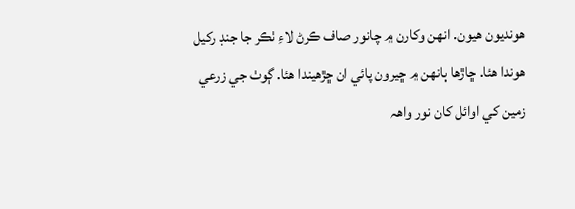هونديون هيون. انهن وکارن ۾ چانور صاف ڪرڻ لاءِ ٺڪر جا جنڊ رکيل هوندا هئا. ڇاڙها ٻانهن ۾ ڇيرون پائي ان ڇڙهيندا هئا. ڳوٺ جي زرعي زمين کي اوائل کان نور واھہ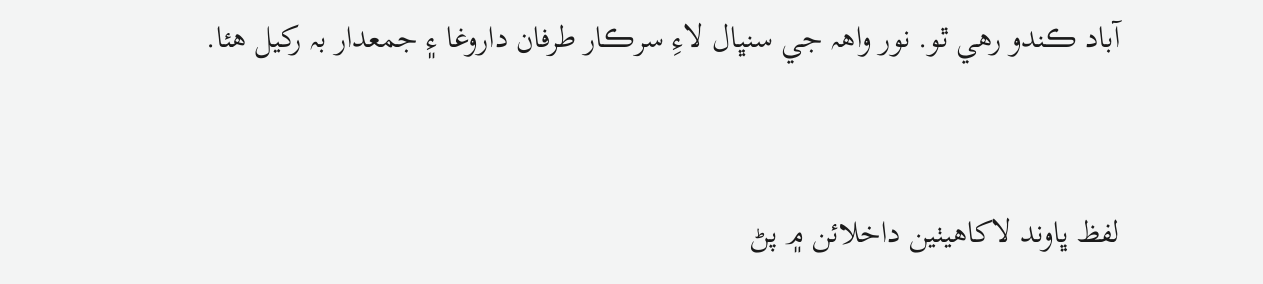آباد ڪندو رهي ٿو. نور واھہ جي سنڀال لاءِ سرڪار طرفان داروغا ۽ جمعدار بہ رکيل هئا.


لفظ ڀاوند لاکاھيٺين داخلائن ۾ پڻ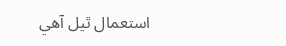استعمال ٿيل آھي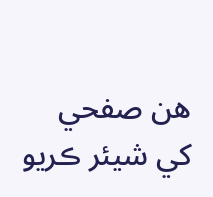هن صفحي کي شيئر ڪريو